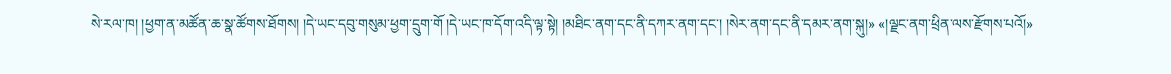སེ་རལ་ཁ། །ཕྱག་ན་མཚོན་ཆ་སྣ་ཚོགས་ཐོགས། །དེ་ཡང་དབུ་གསུམ་ཕྱག་དྲུག་གོ །དེ་ཡང་ཁ་དོག་འདི་ལྟ་སྟེ། །མཐིང་ནག་དང་ནི་དཀར་ནག་དང་། །སེར་ནག་དང་ནི་དམར་ནག་སྐུ།» «།ལྗང་ནག་ཕྲིན་ལས་རྫོགས་པའོ།»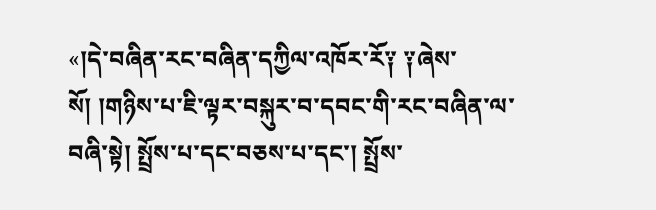«།དེ་བཞིན་རང་བཞིན་དཀྱིལ་འཁོར་རོ༑ ༑ཞེས་སོ། །གཉིས་པ་ཇི་ལྟར་བསྐུར་བ་དབང་གི་རང་བཞིན་ལ་བཞི་སྟེ། སྤྲོས་པ་དང་བཅས་པ་དང་། སྤྲོས་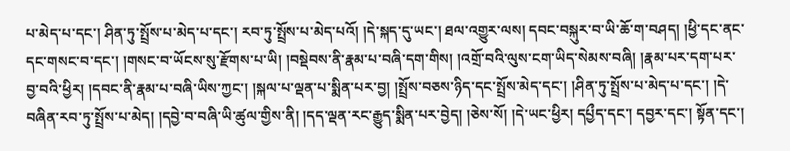པ་མེད་པ་དང་། ཤིན་ཏུ་སྤྲོས་པ་མེད་པ་དང་། རབ་ཏུ་སྤྲོས་པ་མེད་པའོ། །དེ་སྐད་དུ་ཡང་། ཐལ་འགྱུར་ལས། དབང་བསྐུར་བ་ཡི་ཆོ་ག་བཤད། །ཕྱི་དང་ནང་དང་གསང་བ་དང་། །གསང་བ་ཡོངས་སུ་རྫོགས་པ་ཡི། །བསྡེབས་ནི་རྣམ་པ་བཞི་དག་གིས། །འགྲོ་བའི་ལུས་ངག་ཡིད་སེམས་བཞི། །རྣམ་པར་དག་པར་བྱ་བའི་ཕྱིར། །དབང་ནི་རྣམ་པ་བཞི་ཡིས་ཀྱང་། །སྐལ་པ་ལྡན་པ་སྨིན་པར་བྱ། །སྤྲོས་བཅས་ཉིད་དང་སྤྲོས་མེད་དང་། །ཤིན་ཏུ་སྤྲོས་པ་མེད་པ་དང་། །དེ་བཞིན་རབ་ཏུ་སྤྲོས་པ་མེད། །དབྱེ་བ་བཞི་ཡི་ཚུལ་གྱིས་ནི། །དད་ལྡན་རང་རྒྱུད་སྨིན་པར་བྱེད། །ཅེས་སོ། །དེ་ཡང་ཕྱིར། དཔྱྀད་དང་། དབྱར་དང་། སྟོན་དང་།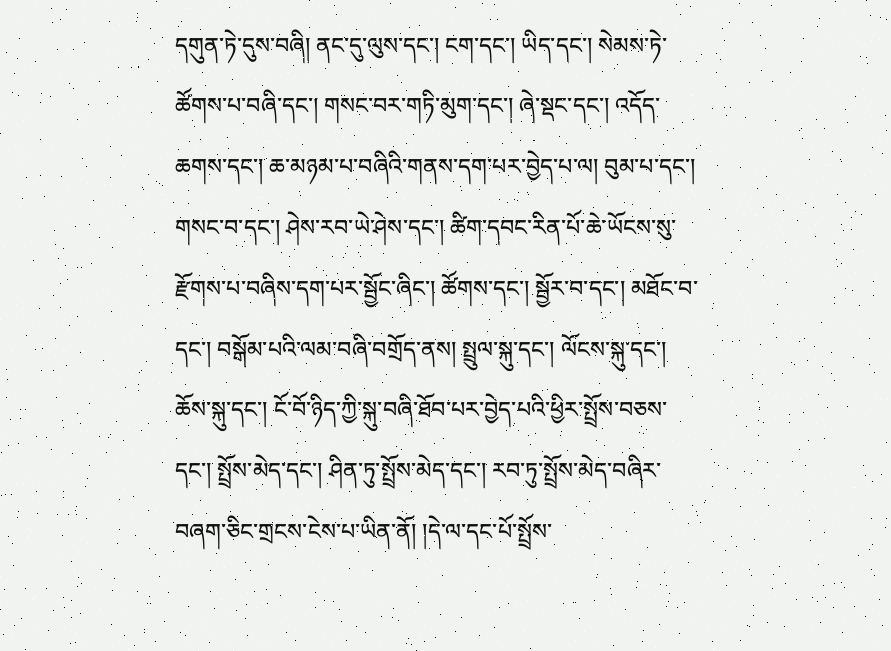དགུན་ཏེ་དུས་བཞི། ནང་དུ་ལུས་དང་། ངག་དང་། ཡིད་དང་། སེམས་ཏེ་ཚོགས་པ་བཞི་དང་། གསང་བར་གཏི་མུག་དང་། ཞེ་སྡང་དང་། འདོད་ཆགས་དང་། ཆ་མཉམ་པ་བཞིའི་གནས་དག་པར་བྱེད་པ་ལ། བུམ་པ་དང་། གསང་བ་དང་། ཤེས་རབ་ཡེ་ཤེས་དང་། ཚིག་དབང་རིན་པོ་ཆེ་ཡོངས་སུ་རྫོགས་པ་བཞིས་དག་པར་སྦྱོང་ཞིང་། ཚོགས་དང་། སྦྱོར་བ་དང་། མཐོང་བ་དང་། བསྒོམ་པའི་ལམ་བཞི་བགྲོད་ནས། སྤྲུལ་སྐུ་དང་། ལོངས་སྐུ་དང་། ཆོས་སྐུ་དང་། ངོ་བོ་ཉིད་ཀྱི་སྐུ་བཞི་ཐོབ་པར་བྱེད་པའི་ཕྱིར་སྤྲོས་བཅས་དང་། སྤྲོས་མེད་དང་། ཤིན་ཏུ་སྤྲོས་མེད་དང་། རབ་ཏུ་སྤྲོས་མེད་བཞིར་བཞག་ཅིང་གྲངས་ངེས་པ་ཡིན་ནོ། །དེ་ལ་དང་པོ་སྤྲོས་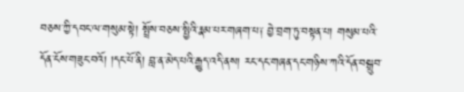བཅས་ཀྱི་དབང་ལ་གསུམ་སྟེ། སྤྲོས་བཅས་སྤྱིའི་རྣམ་པར་གཞག་པ༑ བྱེ་བྲག་ཏུ་བསྟན་པ། གསུམ་པའི་དོན་ངོས་གཟུང་བའོ། །དང་པོ་ནི། བླ་ན་མེད་པའི་རྒྱུད་འདི་ནས། རང་དང་གཞན་དང་གཉིས་ཀའི་དོན་བསྒྲུབ་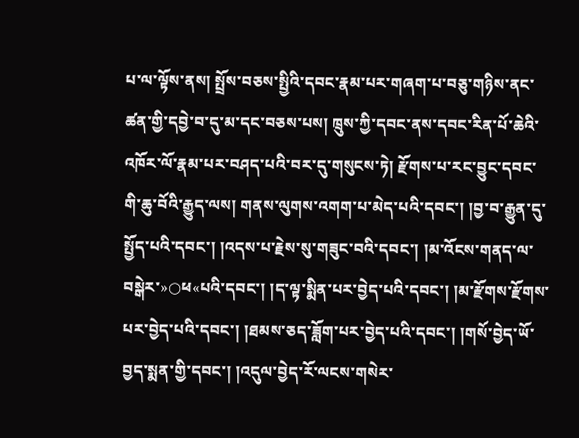པ་ལ་ལྟོས་ནས། སྤྲོས་བཅས་སྤྱིའི་དབང་རྣམ་པར་གཞག་པ་བཅུ་གཉིས་ནང་ཚན་གྱི་དབྱེ་བ་དུ་མ་དང་བཅས་པས། ཁྲུས་ཀྱི་དབང་ནས་དབང་རིན་པོ་ཆེའི་འཁོར་ལོ་རྣམ་པར་བཤད་པའི་བར་དུ་གསུངས་ཏེ། རྫོགས་པ་རང་བྱུང་དབང་གི་ཆུ་བོའི་རྒྱུད་ལས། གནས་ལུགས་འགག་པ་མེད་པའི་དབང་། །བྱ་བ་རྒྱུན་དུ་སྤྱོད་པའི་དབང་། །འདས་པ་རྗེས་སུ་གཟུང་བའི་དབང་། །མ་འོངས་གནད་ལ་བསྒེར་»○ཕ«པའི་དབང་། །ད་ལྟ་སྨིན་པར་བྱེད་པའི་དབང་། །མ་རྫོགས་རྫོགས་པར་བྱེད་པའི་དབང་། །ཐམས་ཅད་ཟློག་པར་བྱེད་པའི་དབང་། །གསོ་བྱེད་ཡོ་བྱད་སྨན་གྱི་དབང་། །འདུལ་བྱེད་རོ་ལངས་གསེར་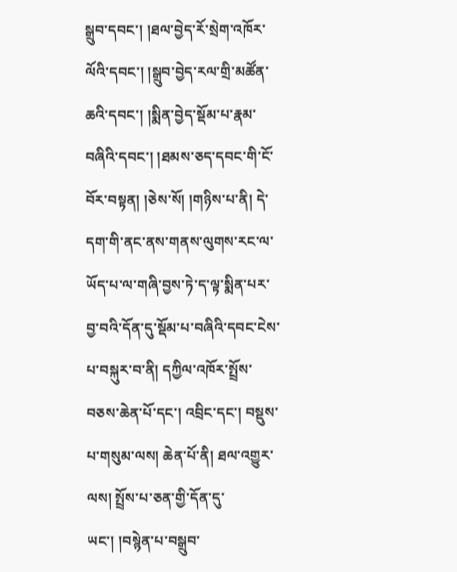སྒྲུབ་དབང་། །ཐལ་བྱེད་རོ་སྲེག་འཁོར་ལོའི་དབང་། །སྒྲུབ་བྱེད་རལ་གྲི་མཚོན་ཆའི་དབང་། །སྨིན་བྱེད་སྡོམ་པ་རྣམ་བཞིའི་དབང་། །ཐམས་ཅད་དབང་གི་ངོ་བོར་བསྟན། །ཅེས་སོ། །གཉིས་པ་ནི། དེ་དག་གི་ནང་ནས་གནས་ལུགས་རང་ལ་ཡོད་པ་ལ་གཞི་བྱས་ཏེ་ད་ལྟ་སྨིན་པར་བྱ་བའི་དོན་དུ་སྡོམ་པ་བཞིའི་དབང་ངེས་པ་བསྐུར་བ་ནི། དཀྱིལ་འཁོར་སྤྲོས་བཅས་ཆེན་པོ་དང་། འབྲིང་དང་། བསྡུས་པ་གསུམ་ལས། ཆེན་པོ་ནི། ཐལ་འགྱུར་ལས། སྤྲོས་པ་ཅན་གྱི་དོན་དུ་ཡང་། །བསྙེན་པ་བསྒྲུབ་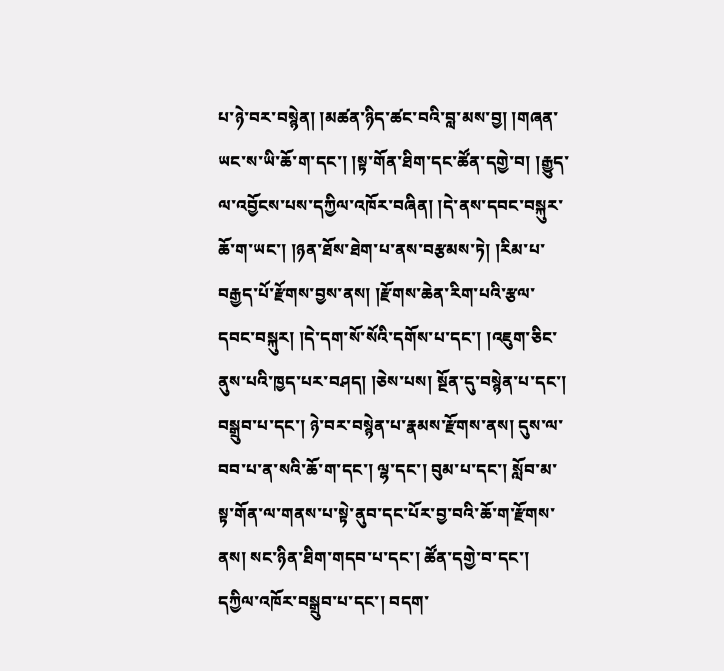པ་ཉེ་བར་བསྙེན། །མཚན་ཉིད་ཚང་བའི་བླ་མས་བྱ། །གཞན་ཡང་ས་ཡི་ཆོ་ག་དང་། །སྟ་གོན་ཐིག་དང་ཚོན་དགྱེ་བ། །རྒྱུད་ལ་འབྱོངས་པས་དཀྱིལ་འཁོར་བཞིན། །དེ་ནས་དབང་བསྐུར་ཆོ་ག་ཡང་། །ཉན་ཐོས་ཐེག་པ་ནས་བརྩམས་ཏེ། །རིམ་པ་བརྒྱད་པོ་རྫོགས་བྱས་ནས། །རྫོགས་ཆེན་རིག་པའི་རྩལ་དབང་བསྐུར། །དེ་དག་སོ་སོའི་དགོས་པ་དང་། །འཇུག་ཅིང་ནུས་པའི་ཁྱད་པར་བཤད། །ཅེས་པས། སྔོན་དུ་བསྙེན་པ་དང་། བསྒྲུབ་པ་དང་། ཉེ་བར་བསྙེན་པ་རྣམས་རྫོགས་ནས། དུས་ལ་བབ་པ་ན་སའི་ཆོ་ག་དང་། ལྷ་དང་། བུམ་པ་དང་། སློབ་མ་སྟ་གོན་ལ་གནས་པ་སྟེ་ནུབ་དང་པོར་བྱ་བའི་ཆོ་ག་རྫོགས་ནས། སང་ཉིན་ཐིག་གདབ་པ་དང་། ཚོན་དགྱེ་བ་དང་། དཀྱིལ་འཁོར་བསྒྲུབ་པ་དང་། བདག་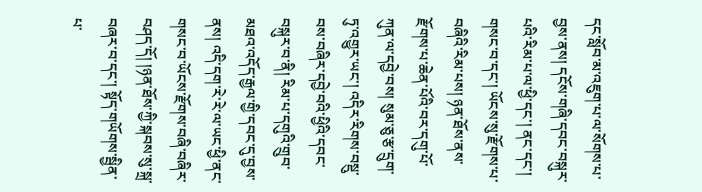དང་སློབ་མ་འཇུག་པ་ལ་སོགས་པ་བྱས་ནས། དངོས་གཞི་དབང་བསྐུར་པའི་རིམ་པ་ལ་ཕྱི་དང་། ནང་དང་། གསང་བ་དང་། ཡོངས་སུ་རྫོགས་པ་བཞིའི་རིམ་པས། ཉན་ཐོས་ནས་རྫོགས་པ་ཆེན་པོའི་བར་དགུ་པོ་ཀུན་ལ་དབྱེ་བས། སུམ་ཅུ་རྩ་དྲུག་ཏུ་འགྱུར་ཡང་། འདིར་རིགས་བསྡུ་བས་བཞིར་དབྱེ་བའི་ཕྱིའི་དབང་བསྐུར་བ་ནི། རིམ་པ་དགུའི་གྲུབ་མཐའ་འདོད་རྒྱལ་གྱི་དབང་དུ་བྱས་ནས། འདི་དག་རེ་རེ་ལ་ཡང་ཕྱི་ནང་གསང་བ་ཡོངས་རྫོགས་བཞི་བཞིར་བཤད་དོ། །ཉན་ཐོས་ཀྱི་སྐབས་སུ་སྐྲ་བཞར་བ་དང་། སྟོད་གཡོགས་སྦྱིན་པ་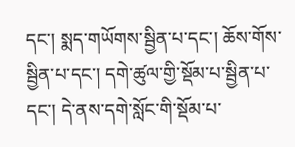དང་། སྨད་གཡོགས་སྦྱིན་པ་དང་། ཆོས་གོས་སྦྱིན་པ་དང་། དགེ་ཚུལ་གྱི་སྡོམ་པ་སྦྱིན་པ་དང་། དེ་ནས་དགེ་སློང་གི་སྡོམ་པ་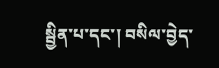སྦྱིན་པ་དང་། བསིལ་བྱེད་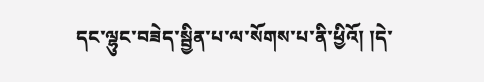དང་ལྷུང་བཟེད་སྦྱིན་པ་ལ་སོགས་པ་ནི་ཕྱིའོ། །དེ་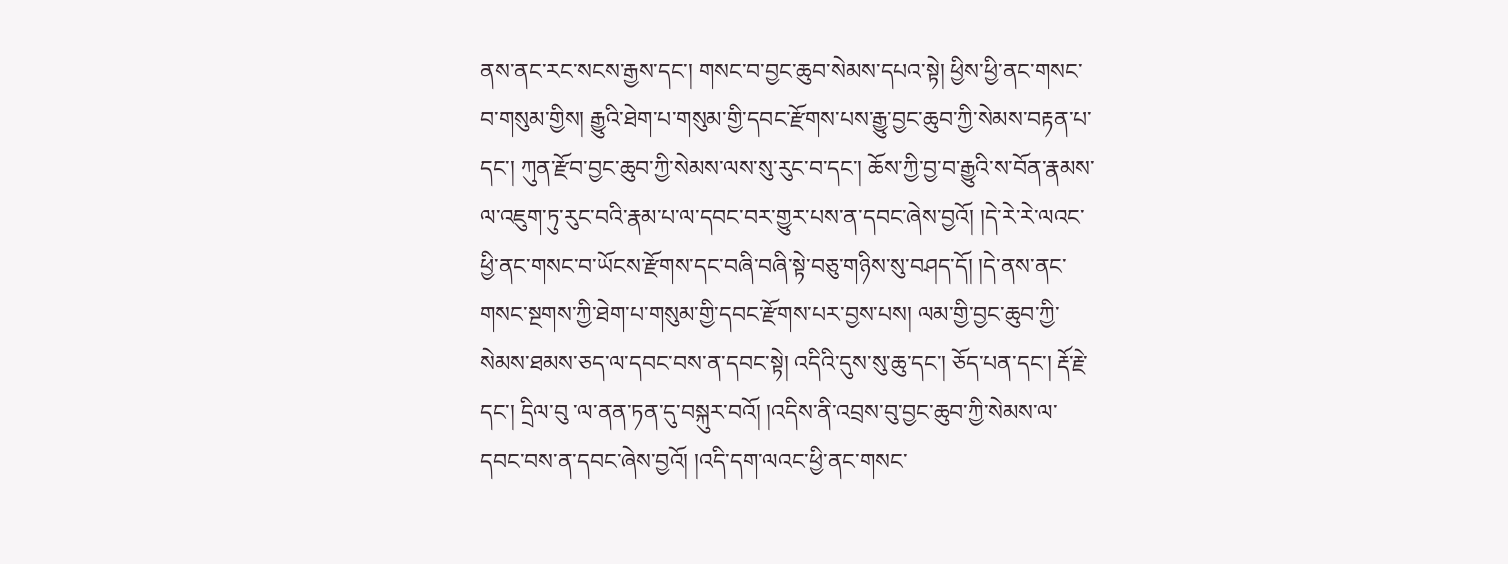ནས་ནང་རང་སངས་རྒྱས་དང་། གསང་བ་བྱང་ཆུབ་སེམས་དཔའ་སྟེ། ཕྱིས་ཕྱི་ནང་གསང་བ་གསུམ་གྱིས། རྒྱུའི་ཐེག་པ་གསུམ་གྱི་དབང་རྫོགས་པས་རྒྱུ་བྱང་ཆུབ་ཀྱི་སེམས་བརྟན་པ་དང་། ཀུན་རྫོབ་བྱང་ཆུབ་ཀྱི་སེམས་ལས་སུ་རུང་བ་དང་། ཆོས་ཀྱི་བྱ་བ་རྒྱུའི་ས་བོན་རྣམས་ལ་འཇུག་ཏུ་རུང་བའི་རྣམ་པ་ལ་དབང་བར་གྱུར་པས་ན་དབང་ཞེས་བྱའོ། །དེ་རེ་རེ་ལའང་ཕྱི་ནང་གསང་བ་ཡོངས་རྫོགས་དང་བཞི་བཞི་སྟེ་བཅུ་གཉིས་སུ་བཤད་དོ། །དེ་ནས་ནང་གསང་སྔགས་ཀྱི་ཐེག་པ་གསུམ་གྱི་དབང་རྫོགས་པར་བྱས་པས། ལམ་གྱི་བྱང་ཆུབ་ཀྱི་སེམས་ཐམས་ཅད་ལ་དབང་བས་ན་དབང་སྟེ། འདིའི་དུས་སུ་ཆུ་དང་། ཅོད་པན་དང་། རྡོ་རྗེ་དང་། དྲིལ་བུ ་ལ་ནན་ཏན་དུ་བསྐུར་བའོ། །འདིས་ནི་འབྲས་བུ་བྱང་ཆུབ་ཀྱི་སེམས་ལ་དབང་བས་ན་དབང་ཞེས་བྱའོ། །འདི་དག་ལའང་ཕྱི་ནང་གསང་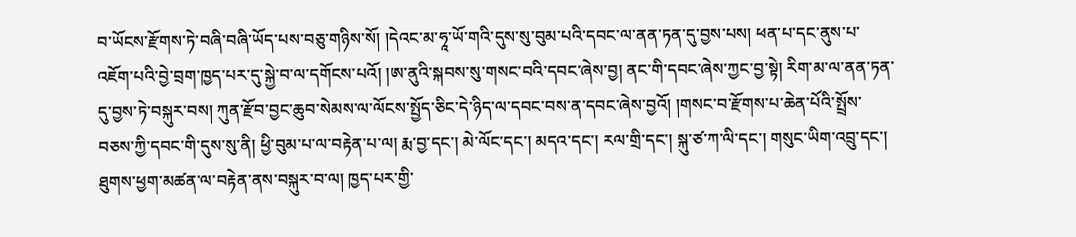བ་ཡོངས་རྫོགས་ཏེ་བཞི་བཞི་ཡོད་པས་བཅུ་གཉིས་སོ། །དེའང་མ་ཧཱ་ཡོ་གའི་དུས་སུ་བུམ་པའི་དབང་ལ་ནན་ཏན་དུ་བྱས་པས། ཕན་པ་དང་ནུས་པ་འཇོག་པའི་བྱེ་བྲག་ཁྱད་པར་དུ་སྐྱེ་བ་ལ་དགོངས་པའོ། །ཨ་ནུའི་སྐབས་སུ་གསང་བའི་དབང་ཞེས་བྱ། ནང་གི་དབང་ཞེས་ཀྱང་བྱ་སྟེ། རིག་མ་ལ་ནན་ཏན་དུ་བྱས་ཏེ་བསྐུར་བས། ཀུན་རྫོབ་བྱང་ཆུབ་སེམས་ལ་ལོངས་སྤྱོད་ཅིང་དེ་ཉིད་ལ་དབང་བས་ན་དབང་ཞེས་བྱའོ། །གསང་བ་རྫོགས་པ་ཆེན་པོའི་སྤྲོས་བཅས་ཀྱི་དབང་གི་དུས་སུ་ནི། ཕྱི་བུམ་པ་ལ་བརྟེན་པ་ལ། རྨ་བྱ་དང་། མེ་ལོང་དང་། མདའ་དང་། རལ་གྲི་དང་། སྐུ་ཙ་ཀ་ལི་དང་། གསུང་ཡིག་འབྲུ་དང་། ཐུགས་ཕྱག་མཚན་ལ་བརྟེན་ནས་བསྐུར་བ་ལ། ཁྱད་པར་གྱི་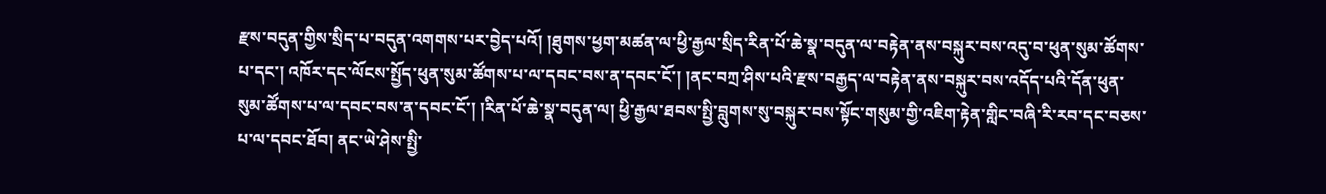རྫས་བདུན་གྱིས་སྲིད་པ་བདུན་འགགས་པར་བྱེད་པའོ། །ཐུགས་ཕྱག་མཚན་ལ་ཕྱི་རྒྱལ་སྲིད་རིན་པོ་ཆེ་སྣ་བདུན་ལ་བརྟེན་ནས་བསྐུར་བས་འདུ་བ་ཕུན་སུམ་ཚོགས་པ་དང་། འཁོར་དང་ལོངས་སྤྱོད་ཕུན་སུམ་ཚོགས་པ་ལ་དབང་བས་ན་དབང་ངོ་། །ནང་བཀྲ་ཤིས་པའི་རྫས་བརྒྱད་ལ་བརྟེན་ནས་བསྐུར་བས་འདོད་པའི་དོན་ཕུན་སུམ་ཚོགས་པ་ལ་དབང་བས་ན་དབང་ངོ་། །རིན་པོ་ཆེ་སྣ་བདུན་ལ། ཕྱི་རྒྱལ་ཐབས་སྤྱི་བླུགས་སུ་བསྐུར་བས་སྟོང་གསུམ་གྱི་འཇིག་རྟེན་གླིང་བཞི་རི་རབ་དང་བཅས་པ་ལ་དབང་ཐོབ། ནང་ཡེ་ཤེས་སྤྱི་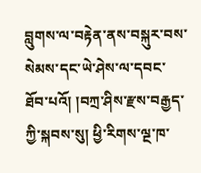བླུགས་ལ་བརྟེན་ནས་བསྐུར་བས་སེམས་དང་ཡེ་ཤེས་ལ་དབང་ཐོབ་པའོ། །བཀྲ་ཤིས་རྫས་བརྒྱད་ཀྱི་སྐབས་སུ། ཕྱི་རིགས་ལྔ་ཁ་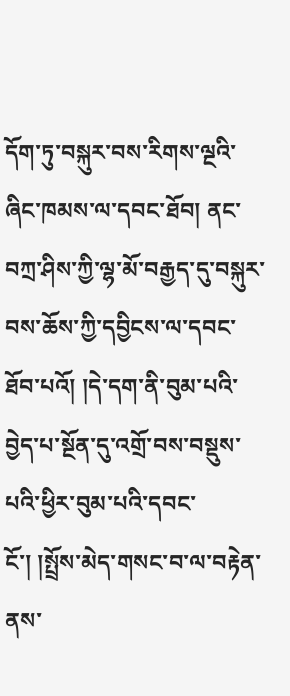དོག་ཏུ་བསྐུར་བས་རིགས་ལྔའི་ཞིང་ཁམས་ལ་དབང་ཐོབ། ནང་བཀྲ་ཤིས་ཀྱི་ལྷ་མོ་བརྒྱད་དུ་བསྐུར་བས་ཆོས་ཀྱི་དབྱིངས་ལ་དབང་ཐོབ་པའོ། །དེ་དག་ནི་བུམ་པའི་བྱེད་པ་སྔོན་དུ་འགྲོ་བས་བསྡུས་པའི་ཕྱིར་བུམ་པའི་དབང་ངོ་། །སྤྲོས་མེད་གསང་བ་ལ་བརྟེན་ནས་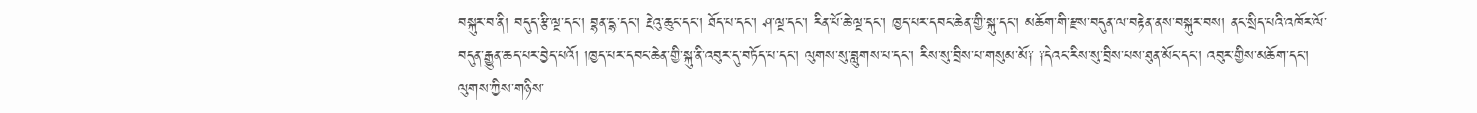བསྐུར་བ་ནི། བདུད་རྩི་ལྔ་དང་། བྷན་དྷ་དང་། རྔེའུ་ཆུང་དང་། ཐོད་པ་དང་། ཤ་ལྔ་དང་། རིན་པོ་ཆེ་ལྔ་དང་། ཁྱད་པར་དབང་ཆེན་གྱི་སྐུ་དང་། མཆོག་གི་རྫས་བདུན་ལ་བརྟེན་ནས་བསྐུར་བས། ནང་སྲིད་པའི་འཁོར་ལོ་བདུན་རྒྱུན་ཆད་པར་བྱེད་པའོ། །ཁྱད་པར་དབང་ཆེན་གྱི་སྐུ་ནི་འབུར་དུ་བཏོད་པ་དང་། ལུགས་སུ་བླུགས་པ་དང་། རིས་སུ་བྲིས་པ་གསུམ་མོ༑ ༑དེའང་རིས་སུ་བྲིས་པས་ཐུན་མོང་དང་། འབུར་གྱིས་མཆོག་དང་། ལུགས་ཀྱིས་གཉིས་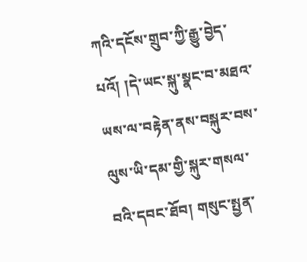ཀའི་དངོས་གྲུབ་ཀྱི་རྒྱུ་བྱེད་པའོ། །དེ་ཡང་སྐུ་སྣང་བ་མཐའ་ཡས་ལ་བརྟེན་ནས་བསྐུར་བས་ལུས་ཡི་དམ་གྱི་སྐུར་གསལ་བའི་དབང་ཐོབ། གསུང་སྤྱན་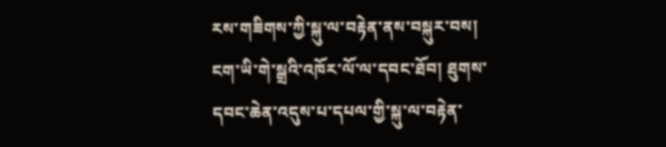རས་གཟིགས་ཀྱི་སྐུ་ལ་བརྟེན་ནས་བསྐུར་བས། ངག་ཡི་གེ་སྒྲའི་འཁོར་ལོ་ལ་དབང་ཐོབ། ཐུགས་དབང་ཆེན་འདུས་པ་དཔལ་གྱི་སྐུ་ལ་བརྟེན་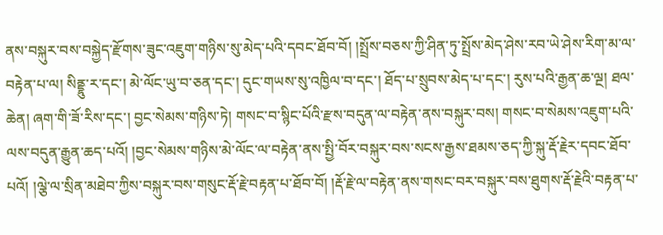ནས་བསྐུར་བས་བསྐྱེད་རྫོགས་ཟུང་འཇུག་གཉིས་སུ་མེད་པའི་དབང་ཐོབ་བོ། །སྤྲོས་བཅས་ཀྱི་ཤིན་ཏུ་སྤྲོས་མེད་ཤེས་རབ་ཡེ་ཤེས་རིག་མ་ལ་བརྟེན་པ་ལ། སིནྡྷུ་ར་དང་། མེ་ལོང་ཡུ་བ་ཅན་དང་། དུང་གཡས་སུ་འཁྱིལ་བ་དང་། ཐོད་པ་སྲུབས་མེད་པ་དང་། རུས་པའི་རྒྱན་ཆ་ལྔ། ཐལ་ཆེན། ཞག་གི་ཟོ་རིས་དང་། བྱང་སེམས་གཉིས་ཏེ། གསང་བ་སྙིང་པོའི་རྫས་བདུན་ལ་བརྟེན་ནས་བསྐུར་བས། གསང་བ་སེམས་འཇུག་པའི་ལས་བདུན་རྒྱུན་ཆད་པའོ། །བྱང་སེམས་གཉིས་མེ་ལོང་ལ་བརྟེན་ནས་སྤྱི་བོར་བསྐུར་བས་སངས་རྒྱས་ཐམས་ཅད་ཀྱི་སྐུ་རྡོ་རྗེར་དབང་ཐོབ་པའོ། །ལྕེ་ལ་སྲིན་མཐེབ་ཀྱིས་བསྐུར་བས་གསུང་རྡོ་རྗེ་བརྟན་པ་ཐོབ་བོ། །རྡོ་རྗེ་ལ་བརྟེན་ནས་གསང་བར་བསྐུར་བས་ཐུགས་རྡོ་རྗེའི་བརྟན་པ་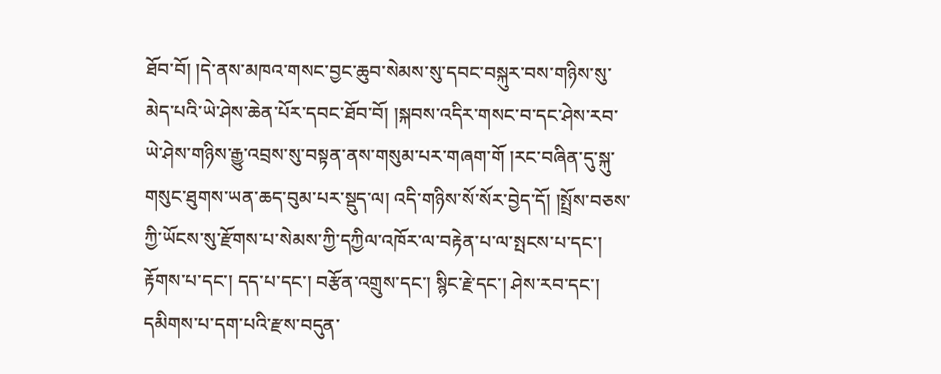ཐོབ་བོ། །དེ་ནས་མཁའ་གསང་བྱང་ཆུབ་སེམས་སུ་དབང་བསྐུར་བས་གཉིས་སུ་མེད་པའི་ཡེ་ཤེས་ཆེན་པོར་དབང་ཐོབ་བོ། །སྐབས་འདིར་གསང་བ་དང་ཤེས་རབ་ཡེ་ཤེས་གཉིས་རྒྱུ་འབྲས་སུ་བསྟན་ནས་གསུམ་པར་གཞག་གོ །རང་བཞིན་དུ་སྐུ་གསུང་ཐུགས་ཡན་ཆད་བུམ་པར་སྡུད་ལ། འདི་གཉིས་སོ་སོར་བྱེད་དོ། །སྤྲོས་བཅས་ཀྱི་ཡོངས་སུ་རྫོགས་པ་སེམས་ཀྱི་དཀྱིལ་འཁོར་ལ་བརྟེན་པ་ལ་སྤངས་པ་དང་། རྟོགས་པ་དང་། དད་པ་དང་། བརྩོན་འགྲུས་དང་། སྙིང་རྗེ་དང་། ཤེས་རབ་དང་། དམིགས་པ་དག་པའི་རྫས་བདུན་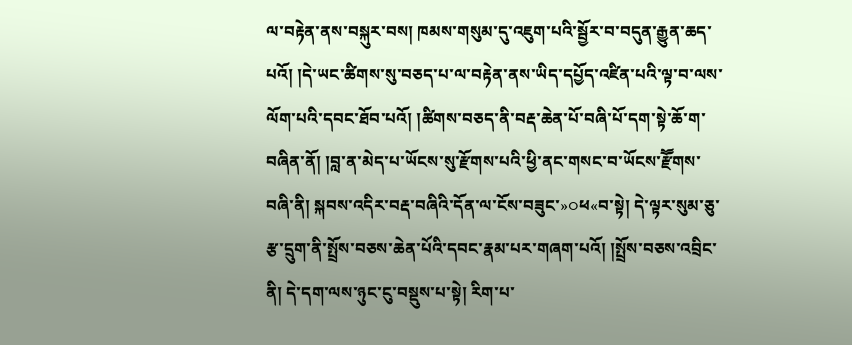ལ་བརྟེན་ནས་བསྐུར་བས། ཁམས་གསུམ་དུ་འཇུག་པའི་སྦྱོར་བ་བདུན་རྒྱུན་ཆད་པའོ། །དེ་ཡང་ཚིགས་སུ་བཅད་པ་ལ་བརྟེན་ནས་ཡིད་དཔྱོད་འཛིན་པའི་ལྟ་བ་ལས་ལོག་པའི་དབང་ཐོབ་པའོ། །ཚིགས་བཅད་ནི་བརྡ་ཆེན་པོ་བཞི་པོ་དག་སྟེ་ཆོ་ག་བཞིན་ནོ། །བླ་ན་མེད་པ་ཡོངས་སུ་རྫོགས་པའི་ཕྱི་ནང་གསང་བ་ཡོངས་རྫཽགས་བཞི་ནི། སྐབས་འདིར་བརྡ་བཞིའི་དོན་ལ་ངོས་བཟུང་»○ཕ«བ་སྟེ། དེ་ལྟར་སུམ་ཅུ་རྩ་དྲུག་ནི་སྤྲོས་བཅས་ཆེན་པོའི་དབང་རྣམ་པར་གཞག་པའོ། །སྤྲོས་བཅས་འབྲིང་ནི། དེ་དག་ལས་ཉུང་ངུ་བསྡུས་པ་སྟེ། རིག་པ་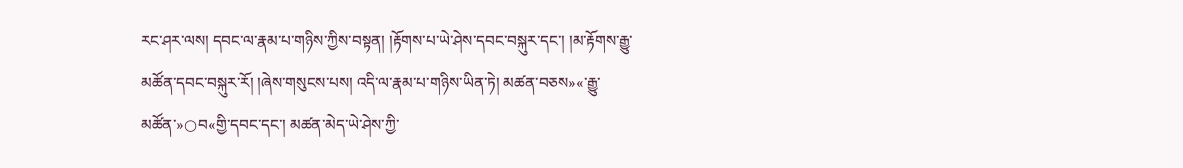རང་ཤར་ལས། དབང་ལ་རྣམ་པ་གཉིས་ཀྱིས་བསྟན། །རྟོགས་པ་ཡེ་ཤེས་དབང་བསྐུར་དང་། །མ་རྟོགས་རྒྱུ་མཚོན་དབང་བསྐུར་རོ། །ཞེས་གསུངས་པས། འདི་ལ་རྣམ་པ་གཉིས་ཡིན་ཏེ། མཚན་བཅས»«་རྒྱུ་མཚོན་»○བ«གྱི་དབང་དང་། མཚན་མེད་ཡེ་ཤེས་ཀྱི་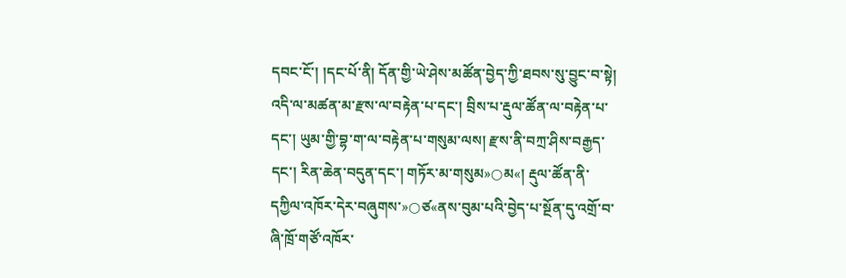དབང་ངོ་། །དང་པོ་ནི། དོན་གྱི་ཡེ་ཤེས་མཚོན་བྱེད་ཀྱི་ཐབས་སུ་བྱུང་བ་སྟེ། འདི་ལ་མཚན་མ་རྫས་ལ་བརྟེན་པ་དང་། བྲིས་པ་རྡུལ་ཚོན་ལ་བརྟེན་པ་དང་། ཡུམ་གྱི་བྷ་ག་ལ་བརྟེན་པ་གསུམ་ལས། རྫས་ནི་བཀྲ་ཤིས་བརྒྱད་དང་། རིན་ཆེན་བདུན་དང་། གཏོར་མ་གསུམ»○མ«། རྡུལ་ཚོན་ནི་དཀྱིལ་འཁོར་དེར་བཞུགས་»○ཙ«ནས་བུམ་པའི་བྱེད་པ་སྔོན་དུ་འགྲོ་བ་ཞི་ཁྲོ་གཙོ་འཁོར་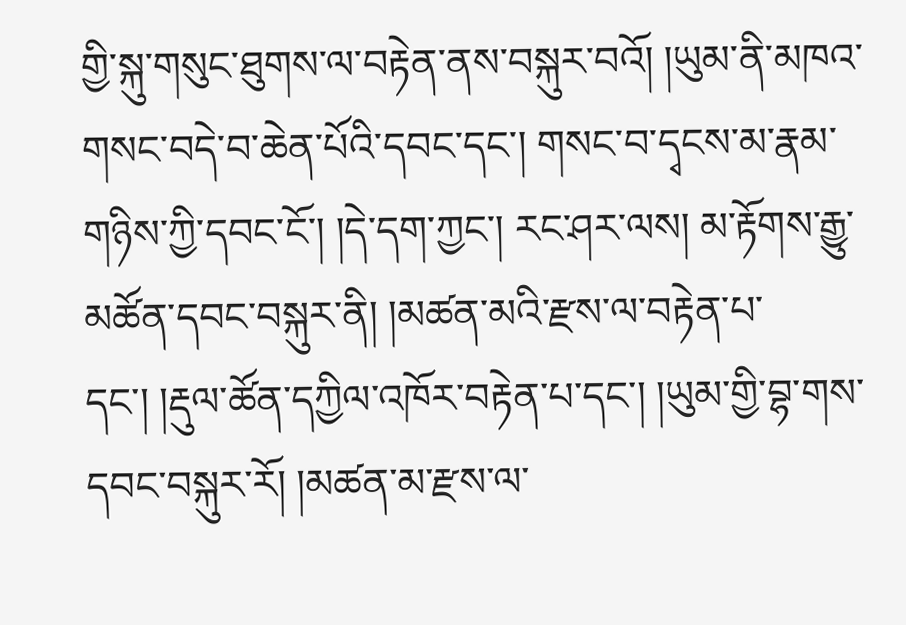གྱི་སྐུ་གསུང་ཐུགས་ལ་བརྟེན་ནས་བསྐུར་བའོ། །ཡུམ་ནི་མཁའ་གསང་བདེ་བ་ཆེན་པོའི་དབང་དང་། གསང་བ་དྭངས་མ་རྣམ་གཉིས་ཀྱི་དབང་ངོ་། །དེ་དག་ཀྱང་། རང་ཤར་ལས། མ་རྟོགས་རྒྱུ་མཚོན་དབང་བསྐུར་ནི། །མཚན་མའི་རྫས་ལ་བརྟེན་པ་དང་། །རྡུལ་ཚོན་དཀྱིལ་འཁོར་བརྟེན་པ་དང་། །ཡུམ་གྱི་བྷ་གས་དབང་བསྐུར་རོ། །མཚན་མ་རྫས་ལ་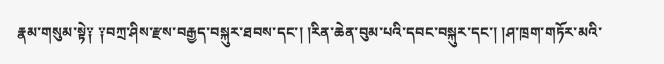རྣམ་གསུམ་སྟེ༑ ༑བཀྲ་ཤིས་རྫས་བརྒྱད་བསྐུར་ཐབས་དང་། །རིན་ཆེན་བུམ་པའི་དབང་བསྐུར་དང་། །ཤ་ཁྲག་གཏོར་མའི་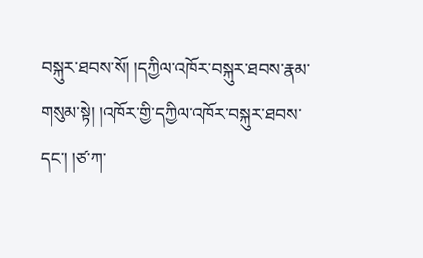བསྐུར་ཐབས་སོ། །དཀྱིལ་འཁོར་བསྐུར་ཐབས་རྣམ་གསུམ་སྟེ། །འཁོར་གྱི་དཀྱིལ་འཁོར་བསྐུར་ཐབས་དང་། །ཙ་ཀ་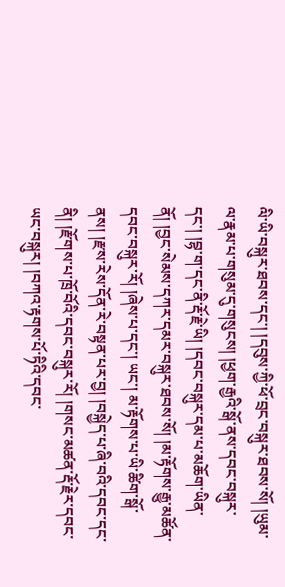ལི་ཡི་བསྐུར་ཐབས་དང་། །དབུས་ཀྱི་ཕོ་བྲང་བསྐུར་ཐབས་སོ། །ཡུམ་ལ་རྣམ་པ་གསུམ་དུ་གསུངས། །ཕྱག་རྒྱའི་སྒོ་ནས་དབང་བསྐུར་དང་། །བྷ་ག་དང་ནི་རྡོ་རྗེ་ཡི། །དབང་བསྐུར་དམ་པ་མཆོག་ཡིན་ནོ། །བྱང་སེམས་དཀར་དམར་བསྐུར་ཐབས་སོ། །མ་རྟོགས་རྒྱུ་མཚོན་དབང་བསྐུར་རོ། །ཞེས་པ་དང་། ཡང་། མ་རྟོགས་པ་ཡི་ཚིག་སྒོ་ནས། །རྫས་རེས་དོན་རེ་བསྟན་པར་བྱ། །བསྐྱེད་པ་ཞི་བའི་དབང་དང་ནི། །རྫོགས་པ་ཁྲོ་བོའི་དབང་བསྐུར་རོ། །གསང་མཚན་རྡོ་རྗེར་དབང་ཡང་བསྐུར། །བཀའ་རྟགས་པོ་ཏིའི་དབང་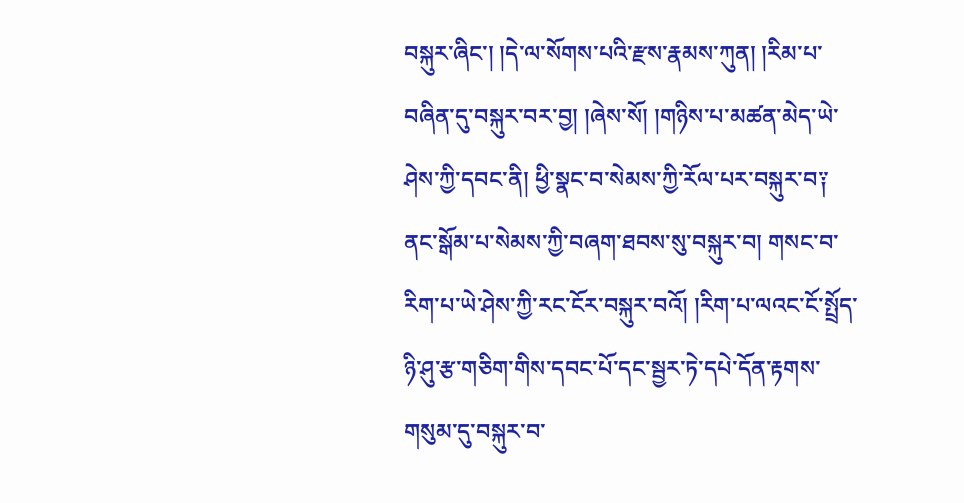བསྐུར་ཞིང་། །དེ་ལ་སོགས་པའི་རྫས་རྣམས་ཀུན། །རིམ་པ་བཞིན་དུ་བསྐུར་བར་བྱ། །ཞེས་སོ། །གཉིས་པ་མཚན་མེད་ཡེ་ཤེས་ཀྱི་དབང་ནི། ཕྱི་སྣང་བ་སེམས་ཀྱི་རོལ་པར་བསྐུར་བ༑ ནང་སྒོམ་པ་སེམས་ཀྱི་བཞག་ཐབས་སུ་བསྐུར་བ། གསང་བ་རིག་པ་ཡེ་ཤེས་ཀྱི་རང་ངོར་བསྐུར་བའོ། །རིག་པ་ལའང་ངོ་སྤྲོད་ཉི་ཤུ་རྩ་གཅིག་གིས་དབང་པོ་དང་སྦྱར་ཏེ་དཔེ་དོན་རྟགས་གསུམ་དུ་བསྐུར་བ་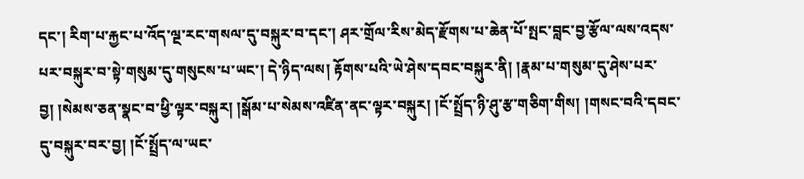དང་། རིག་པ་རྐྱང་པ་འོད་ལྔ་རང་གསལ་དུ་བསྐུར་བ་དང་། ཤར་གྲོལ་རིས་མེད་རྫོགས་པ་ཆེན་པོ་སྤང་བླང་བྱ་རྩོལ་ལས་འདས་པར་བསྐུར་བ་སྟེ་གསུམ་དུ་གསུངས་པ་ཡང་། དེ་ཉིད་ལས། རྟོགས་པའི་ཡེ་ཤེས་དབང་བསྐུར་ནི། །རྣམ་པ་གསུམ་དུ་ཤེས་པར་བྱ། །སེམས་ཅན་སྣང་བ་ཕྱི་ལྟར་བསྐུར། །སྒོམ་པ་སེམས་འཛིན་ནང་ལྟར་བསྐུར། །ངོ་སྤྲོད་ཉི་ཤུ་རྩ་གཅིག་གིས། །གསང་བའི་དབང་དུ་བསྐུར་བར་བྱ། །ངོ་སྤྲོད་ལ་ཡང་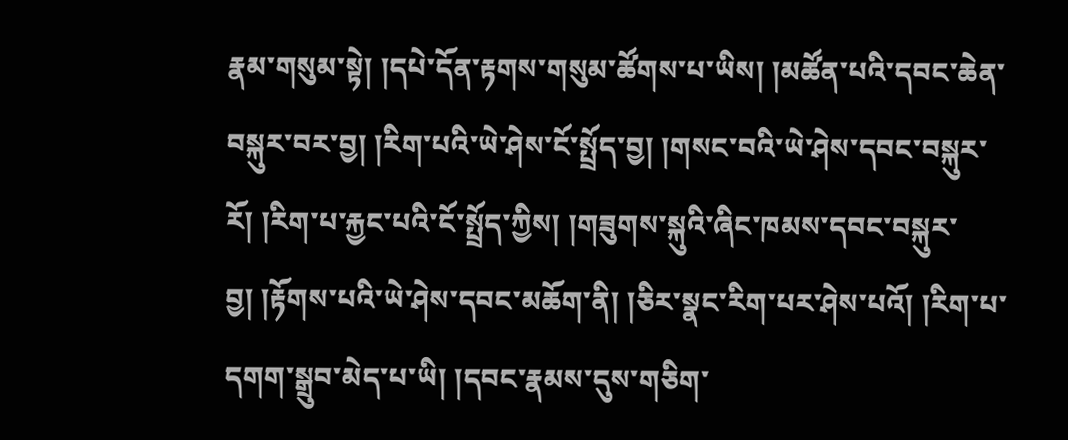རྣམ་གསུམ་སྟེ། །དཔེ་དོན་རྟགས་གསུམ་ཚོགས་པ་ཡིས། །མཚོན་པའི་དབང་ཆེན་བསྐུར་བར་བྱ། །རིག་པའི་ཡེ་ཤེས་ངོ་སྤྲོད་བྱ། །གསང་བའི་ཡེ་ཤེས་དབང་བསྐུར་རོ། །རིག་པ་རྐྱང་པའི་ངོ་སྤྲོད་ཀྱིས། །གཟུགས་སྐུའི་ཞིང་ཁམས་དབང་བསྐུར་བྱ། །རྟོགས་པའི་ཡེ་ཤེས་དབང་མཆོག་ནི། །ཅིར་སྣང་རིག་པར་ཤེས་པའོ། །རིག་པ་དགག་སྒྲུབ་མེད་པ་ཡི། །དབང་རྣམས་དུས་གཅིག་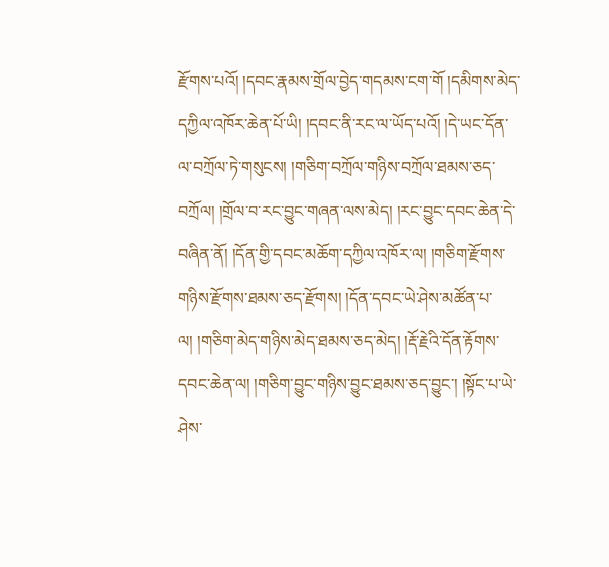རྫོགས་པའོ། །དབང་རྣམས་གྲོལ་བྱེད་གདམས་ངག་གོ །དམིགས་མེད་དཀྱིལ་འཁོར་ཆེན་པོ་ཡི། །དབང་ནི་རང་ལ་ཡོད་པའོ། །དེ་ཡང་དོན་ལ་བཀྲོལ་ཏེ་གསུངས། །གཅིག་བཀྲོལ་གཉིས་བཀྲོལ་ཐམས་ཅད་བཀྲོལ། །གྲོལ་བ་རང་བྱུང་གཞན་ལས་མེད། །རང་བྱུང་དབང་ཆེན་དེ་བཞིན་ནོ། །དོན་གྱི་དབང་མཆོག་དཀྱིལ་འཁོར་ལ། །གཅིག་རྫོགས་གཉིས་རྫོགས་ཐམས་ཅད་རྫོགས། །དོན་དབང་ཡེ་ཤེས་མཚོན་པ་ལ། །གཅིག་མེད་གཉིས་མེད་ཐམས་ཅད་མེད། །རྡོ་རྗེའི་དོན་རྟོགས་དབང་ཆེན་ལ། །གཅིག་བྱུང་གཉིས་བྱུང་ཐམས་ཅད་བྱུང་། །སྟོང་པ་ཡེ་ཤེས་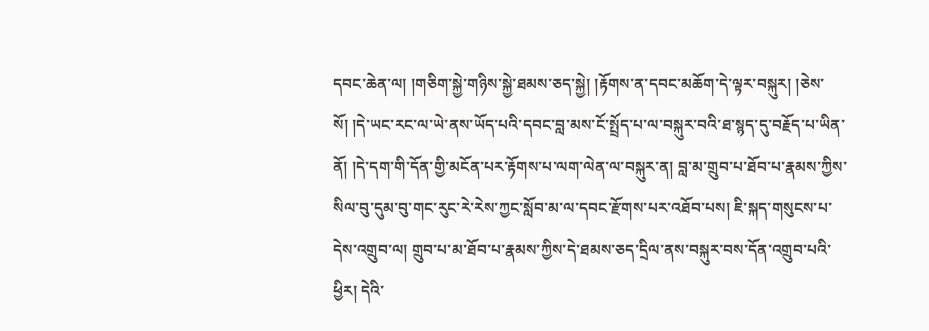དབང་ཆེན་ལ། །གཅིག་སྐྱེ་གཉིས་སྐྱེ་ཐམས་ཅད་སྐྱེ། །རྟོགས་ན་དབང་མཆོག་དེ་ལྟར་བསྐུར། །ཅེས་སོ། །དེ་ཡང་རང་ལ་ཡེ་ནས་ཡོད་པའི་དབང་བླ་མས་ངོ་སྤྲོད་པ་ལ་བསྐུར་བའི་ཐ་སྙད་དུ་བརྗོད་པ་ཡིན་ནོ། །དེ་དག་གི་དོན་གྱི་མངོན་པར་རྟོགས་པ་ལག་ལེན་ལ་བསྐུར་ན། བླ་མ་གྲུབ་པ་ཐོབ་པ་རྣམས་ཀྱིས་སིལ་བུ་དུམ་བུ་གང་རུང་རེ་རེས་ཀྱང་སློབ་མ་ལ་དབང་རྫོགས་པར་འཐོབ་པས། ཇི་སྐད་གསུངས་པ་དེས་འགྲུབ་ལ། གྲུབ་པ་མ་ཐོབ་པ་རྣམས་ཀྱིས་དེ་ཐམས་ཅད་དྲིལ་ནས་བསྐུར་བས་དོན་འགྲུབ་པའི་ཕྱིར། དེའི་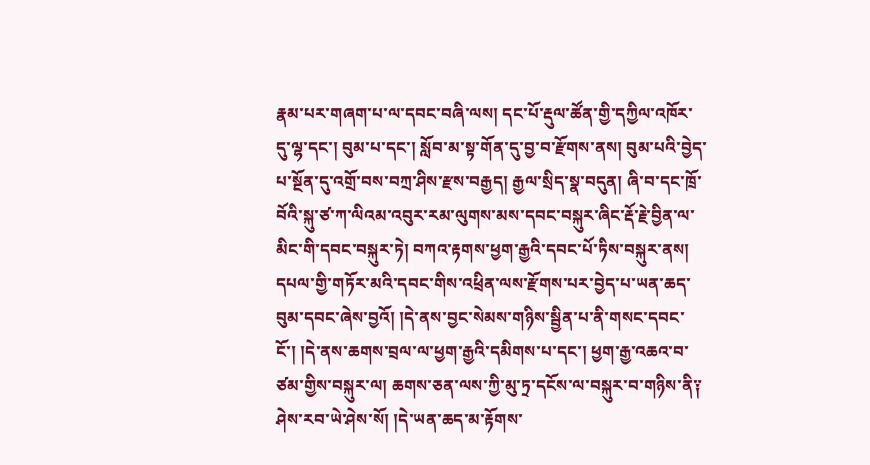རྣམ་པར་གཞག་པ་ལ་དབང་བཞི་ལས། དང་པོ་རྡུལ་ཚོན་གྱི་དཀྱིལ་འཁོར་དུ་ལྷ་དང་། བུམ་པ་དང་། སློབ་མ་སྟ་གོན་དུ་བྱ་བ་རྫོགས་ནས། བུམ་པའི་བྱེད་པ་སྔོན་དུ་འགྲོ་བས་བཀྲ་ཤིས་རྫས་བརྒྱད། རྒྱལ་སྲིད་སྣ་བདུན། ཞི་བ་དང་ཁྲོ་བོའི་སྐུ་ཙ་ཀ་ལིའམ་འབུར་རམ་ལུགས་མས་དབང་བསྐུར་ཞིང་རྡོ་རྗེ་བྱིན་ལ་མིང་གི་དབང་བསྐུར་ཏེ། བཀའ་རྟགས་ཕྱག་རྒྱའི་དབང་པོ་ཏིས་བསྐུར་ནས། དཔལ་གྱི་གཏོར་མའི་དབང་གིས་འཕྲིན་ལས་རྫོགས་པར་བྱེད་པ་ཡན་ཆད་བུམ་དབང་ཞེས་བྱའོ། །དེ་ནས་བྱང་སེམས་གཉིས་སྦྱིན་པ་ནི་གསང་དབང་ངོ་། །དེ་ནས་ཆགས་བྲལ་ལ་ཕྱག་རྒྱའི་དམིགས་པ་དང་། ཕྱག་རྒྱ་འཆའ་བ་ཙམ་གྱིས་བསྐུར་ལ། ཆགས་ཅན་ལས་ཀྱི་མུ་ཏྲ་དངོས་ལ་བསྐུར་བ་གཉིས་ནི༑ ཤེས་རབ་ཡེ་ཤེས་སོ། །དེ་ཡན་ཆད་མ་རྟོགས་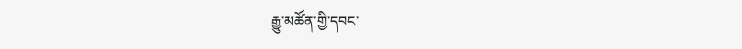རྒྱུ་མཚོན་གྱི་དབང་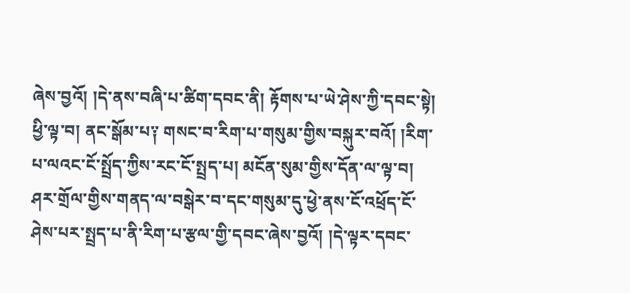ཞེས་བྱའོ། །དེ་ནས་བཞི་པ་ཚིག་དབང་ནི། རྟོགས་པ་ཡེ་ཤེས་ཀྱི་དབང་སྟེ། ཕྱི་ལྟ་བ། ནང་སྒོམ་པ༑ གསང་བ་རིག་པ་གསུམ་གྱིས་བསྐུར་བའོ། །རིག་པ་ལའང་ངོ་སྤྲོད་ཀྱིས་རང་ངོ་སྤྲད་པ། མངོན་སུམ་གྱིས་དོན་ལ་ལྟ་བ། ཤར་གྲོལ་གྱིས་གནད་ལ་བསྒེར་བ་དང་གསུམ་དུ་ཕྱེ་ནས་ངོ་འཕྲོད་ངོ་ཤེས་པར་སྤྲད་པ་ནི་རིག་པ་རྩལ་གྱི་དབང་ཞེས་བྱའོ། །དེ་ལྟར་དབང་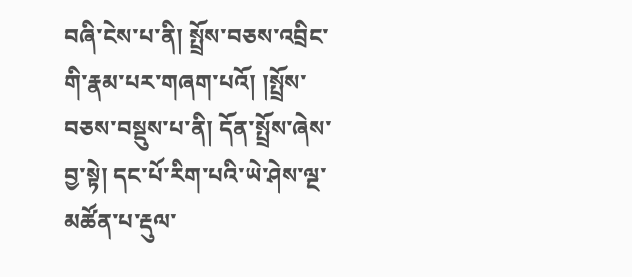བཞི་ངེས་པ་ནི། སྤྲོས་བཅས་འབྲིང་གི་རྣམ་པར་གཞག་པའོ། །སྤྲོས་བཅས་བསྡུས་པ་ནི། དོན་སྤྲོས་ཞེས་བྱ་སྟེ། དང་པོ་རིག་པའི་ཡེ་ཤེས་ལྔ་མཚོན་པ་རྡུལ་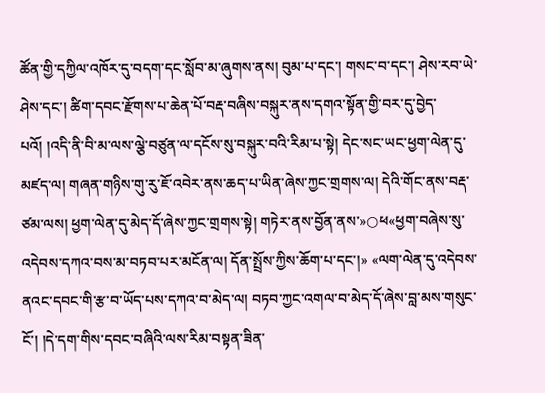ཚོན་གྱི་དཀྱིལ་འཁོར་དུ་བདག་དང་སློབ་མ་ཞུགས་ནས། བུམ་པ་དང་། གསང་བ་དང་། ཤེས་རབ་ཡེ་ཤེས་དང་། ཚིག་དབང་རྫོགས་པ་ཆེན་པོ་བརྡ་བཞིས་བསྐུར་ནས་དགའ་སྟོན་གྱི་བར་དུ་བྱེད་པའོ། །འདི་ནི་བི་མ་ལས་ལྕེ་བཙུན་ལ་དངོས་སུ་བསྐུར་བའི་རིམ་པ་སྟེ། དེང་སང་ཡང་ཕྱག་ལེན་དུ་མཛད་ལ། གཞན་གཉིས་གུ་རུ་ཇོ་འབེར་ནས་ཆད་པ་ཡིན་ཞེས་ཀྱང་གྲགས་ལ། དེའི་གོང་ནས་བརྡ་ཙམ་ལས། ཕྱག་ལེན་དུ་མེད་དོ་ཞེས་ཀྱང་གྲགས་སྟེ། གཏེར་ནས་བྱོན་ནས་»○ཕ«ཕྱག་བཞེས་སུ་འདེབས་དཀའ་བས་མ་བཏབ་པར་མངོན་ལ། དོན་སྤྲོས་ཀྱིས་ཆོག་པ་དང་།» «ལག་ལེན་དུ་འདེབས་ནའང་དབང་གི་རྩ་བ་ཡོད་པས་དཀའ་བ་མེད་ལ། བཏབ་ཀྱང་འགལ་བ་མེད་དོ་ཞེས་བླ་མས་གསུང་ངོ་། །དེ་དག་གིས་དབང་བཞིའི་ལས་རིམ་བསྟན་ཟིན་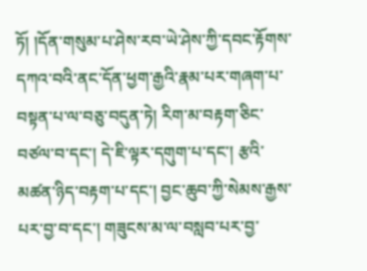ཏོ། །དོན་གསུམ་པ་ཤེས་རབ་ཡེ་ཤེས་ཀྱི་དབང་རྟོགས་དཀའ་བའི་ནང་དོན་ཕྱག་རྒྱའི་རྣམ་པར་གཞག་པ་བསྟན་པ་ལ་བཅུ་བདུན་ཏེ། རིག་མ་བརྟག་ཅིང་བཙལ་བ་དང་། དེ་ཇི་ལྟར་དགུག་པ་དང་། རྩའི་མཚན་ཉིད་བརྟག་པ་དང་། བྱང་ཆུབ་ཀྱི་སེམས་རྒྱས་པར་བྱ་བ་དང་། གཟུངས་མ་ལ་བསླབ་པར་བྱ་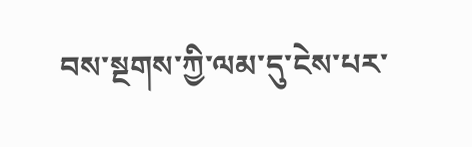བས་སྔགས་ཀྱི་ལམ་དུ་ངེས་པར་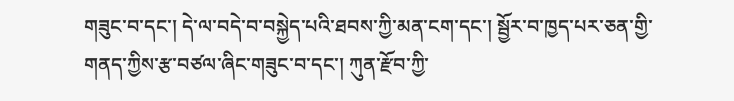གཟུང་བ་དང་། དེ་ལ་བདེ་བ་བསྐྱེད་པའི་ཐབས་ཀྱི་མན་ངག་དང་། སྦྱོར་བ་ཁྱད་པར་ཅན་གྱི་གནད་ཀྱིས་རྩ་བཙལ་ཞིང་གཟུང་བ་དང་། ཀུན་རྫོབ་ཀྱི་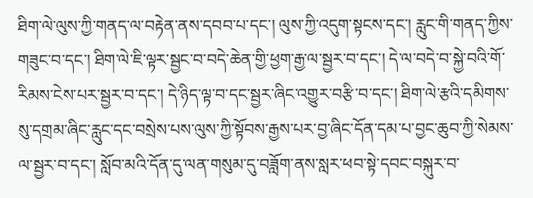ཐིག་ལེ་ལུས་ཀྱི་གནད་ལ་བརྟེན་ནས་དབབ་པ་དང་། ལུས་ཀྱི་འདུག་སྟངས་དང་། རླུང་གི་གནད་ཀྱིས་གཟུང་བ་དང་། ཐིག་ལེ་ཇི་ལྟར་སྦྱང་བ་བདེ་ཆེན་གྱི་ཕྱག་རྒྱ་ལ་སྦྱར་བ་དང་། དེ་ལ་བདེ་བ་སྐྱེ་བའི་གོ་རིམས་ངེས་པར་སྦྱར་བ་དང་། དེ་ཉིད་ལྟ་བ་དང་སྦྱར་ཞིང་འགྱུར་བརྩི་བ་དང་། ཐིག་ལེ་རྩའི་དམིགས་སུ་དགྲམ་ཞིང་རླུང་དང་བསྲེས་པས་ལུས་ཀྱི་སྟོབས་རྒྱས་པར་བྱ་ཞིང་དོན་དམ་པ་བྱང་ཆུབ་ཀྱི་སེམས་ལ་སྦྱར་བ་དང་། སློབ་མའི་དོན་དུ་ལན་གསུམ་དུ་བཟློག་ནས་སླར་ཕབ་སྟེ་དབང་བསྐུར་བ་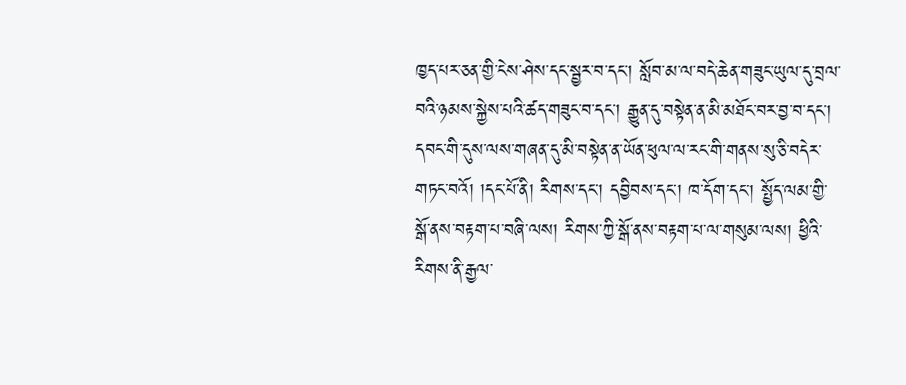ཁྱད་པར་ཅན་གྱི་ངེས་ཤེས་དང་སྦྱར་བ་དང་། སློབ་མ་ལ་བདེ་ཆེན་གཟུང་ཡུལ་དུ་བྲལ་བའི་ཉམས་སྐྱེས་པའི་ཚད་གཟུང་བ་དང་། རྒྱུན་དུ་བསྟེན་ན་མི་མཐོང་བར་བྱ་བ་དང་། དབང་གི་དུས་ལས་གཞན་དུ་མི་བསྟེན་ན་ཡོན་ཕུལ་ལ་རང་གི་གནས་སུ་ཅི་བདེར་གཏང་བའོ། །དང་པོ་ནི། རིགས་དང་། དབྱིབས་དང་། ཁ་དོག་དང་། སྤྱོད་ལམ་གྱི་སྒོ་ནས་བརྟག་པ་བཞི་ལས། རིགས་ཀྱི་སྒོ་ནས་བརྟག་པ་ལ་གསུམ་ལས། ཕྱིའི་རིགས་ནི་རྒྱལ་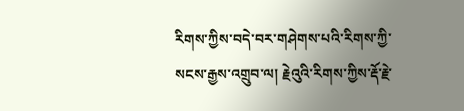རིགས་ཀྱིས་བདེ་བར་གཤེགས་པའི་རིགས་ཀྱི་སངས་རྒྱས་འགྲུབ་ལ། རྗེའུའི་རིགས་ཀྱིས་རྡོ་རྗེ་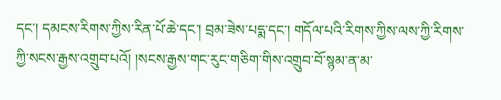དང་། དམངས་རིགས་ཀྱིས་རིན་པོ་ཆེ་དང་། བྲམ་ཟེས་པདྨ་དང་། གདོལ་པའི་རིགས་ཀྱིས་ལས་ཀྱི་རིགས་ཀྱི་སངས་རྒྱས་འགྲུབ་པའོ། །སངས་རྒྱས་གང་རུང་གཅིག་གིས་འགྲུབ་བོ་སྙམ་ན་མ་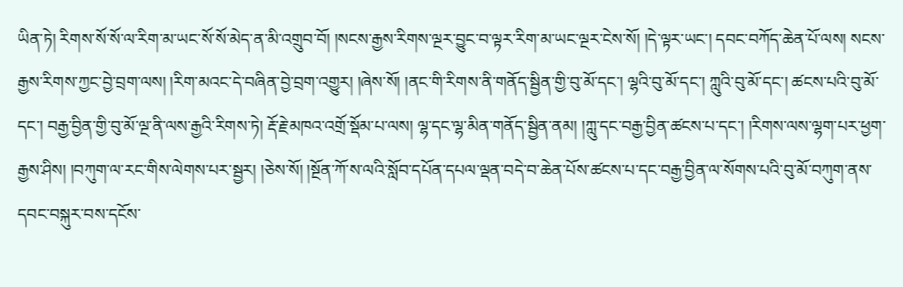ཡིན་ཏེ། རིགས་སོ་སོ་ལ་རིག་མ་ཡང་སོ་སོ་མེད་ན་མི་འགྲུབ་བོ། །སངས་རྒྱས་རིགས་ལྔར་བྱུང་བ་ལྟར་རིག་མ་ཡང་ལྔར་ངེས་སོ། །དེ་ལྟར་ཡང་། དབང་བཀོད་ཆེན་པོ་ལས། སངས་རྒྱས་རིགས་ཀྱང་བྱེ་བྲག་ལས། །རིག་མའང་དེ་བཞིན་བྱེ་བྲག་འགྱུར། །ཞེས་སོ། །ནང་གི་རིགས་ནི་གནོད་སྦྱིན་གྱི་བུ་མོ་དང་། ལྷའི་བུ་མོ་དང་། ཀླུའི་བུ་མོ་དང་། ཚངས་པའི་བུ་མོ་དང་། བརྒྱ་བྱིན་གྱི་བུ་མོ་ལྔ་ནི་ལས་རྒྱའི་རིགས་ཏེ། རྡོ་རྗེ་མཁའ་འགྲོ་སྡོམ་པ་ལས། ལྷ་དང་ལྷ་མིན་གནོད་སྦྱིན་ནམ། །ཀླུ་དང་བརྒྱ་བྱིན་ཚངས་པ་དང་། །རིགས་ལས་ལྷག་པར་ཕྱག་རྒྱས་ཤིས། །བཀུག་ལ་རང་གིས་ལེགས་པར་སྦྱར། །ཅེས་སོ། །སྔོན་ཀོ་ས་ལའི་སློབ་དཔོན་དཔལ་ལྡན་བདེ་བ་ཆེན་པོས་ཚངས་པ་དང་བརྒྱ་བྱིན་ལ་སོགས་པའི་བུ་མོ་བཀུག་ནས་དབང་བསྐུར་བས་དངོས་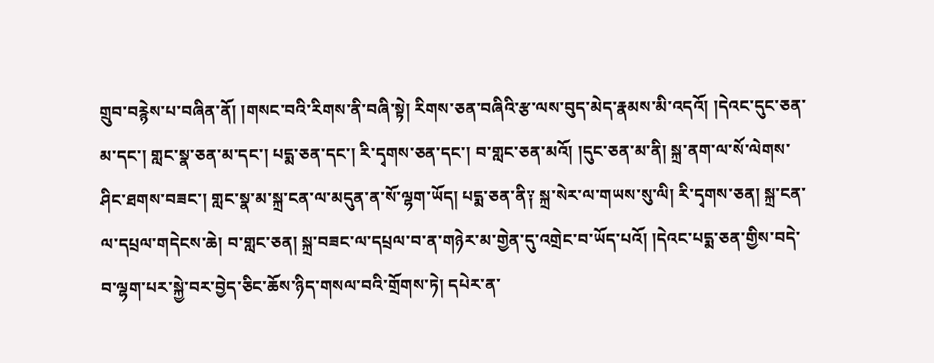གྲུབ་བརྙེས་པ་བཞིན་ནོ། །གསང་བའི་རིགས་ནི་བཞི་སྟེ། རིགས་ཅན་བཞིའི་རྩ་ལས་བུད་མེད་རྣམས་མི་འདའོ། །དེའང་དུང་ཅན་མ་དང་། གླང་སྣ་ཅན་མ་དང་། པདྨ་ཅན་དང་། རི་དྭགས་ཅན་དང་། བ་གླང་ཅན་མའོ། །དུང་ཅན་མ་ནི། སྐྲ་ནག་ལ་སོ་ལེགས་ཤིང་ཐགས་བཟང་། གླང་སྣ་མ་སྐྲ་ངན་ལ་མདུན་ན་སོ་ལྷག་ཡོད། པདྨ་ཅན་ནི༑ སྐྲ་སེར་ལ་གཡས་སུ་ལི། རི་དྭགས་ཅན། སྐྲ་ངན་ལ་དཔྲལ་གདེངས་ཆེ། བ་གླང་ཅན། སྐྲ་བཟང་ལ་དཔྲལ་བ་ན་གཉེར་མ་གྱེན་དུ་འགྲེང་བ་ཡོད་པའོ། །དེའང་པདྨ་ཅན་གྱིས་བདེ་བ་ལྷག་པར་སྐྱེ་བར་བྱེད་ཅིང་ཆོས་ཉིད་གསལ་བའི་གྲོགས་ཏེ། དཔེར་ན་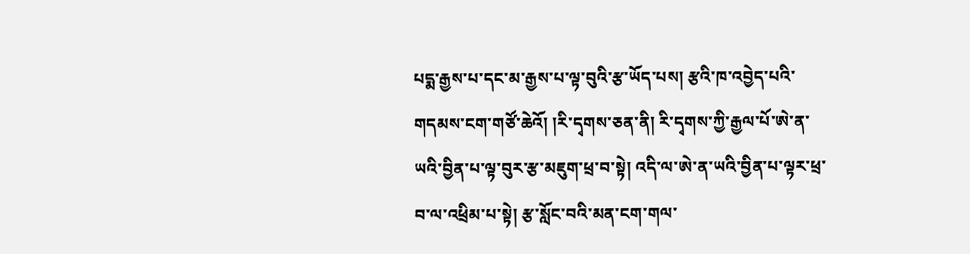པདྨ་རྒྱས་པ་དང་མ་རྒྱས་པ་ལྟ་བུའི་རྩ་ཡོད་པས། རྩའི་ཁ་འབྱེད་པའི་གདམས་ངག་གཙོ་ཆེའོ། །རི་དྭགས་ཅན་ནི། རི་དྭགས་ཀྱི་རྒྱལ་པོ་ཨེ་ན་ཡའི་བྱིན་པ་ལྟ་བུར་རྩ་མཇུག་ཕྲ་བ་སྟེ། འདི་ལ་ཨེ་ན་ཡའི་བྱིན་པ་ལྟར་ཕྲ་བ་ལ་འཕྲིམ་པ་སྟེ། རྩ་སློང་བའི་མན་ངག་གལ་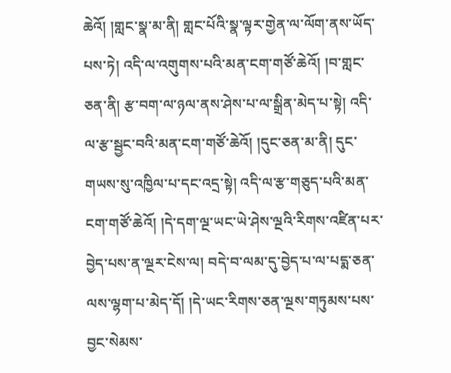ཆེའོ། །གླང་སྣ་མ་ནི། གླང་པོའི་སྣ་ལྟར་གྱེན་ལ་ལོག་ནས་ཡོད་པས་ཏེ། འདི་ལ་འགུགས་པའི་མན་ངག་གཙོ་ཆེའོ། །བ་གླང་ཅན་ནི། རྩ་བག་ལ་ཉལ་ནས་ཤེས་པ་ལ་སྒྲིན་མེད་པ་སྟེ། འདི་ལ་རྩ་སྦྱང་བའི་མན་ངག་གཙོ་ཆེའོ། །དུང་ཅན་མ་ནི། དུང་གཡས་སུ་འཁྱིལ་པ་དང་འདྲ་སྟེ། འདི་ལ་རྩ་གཅུད་པའི་མན་ངག་གཙོ་ཆེའོ། །དེ་དག་ལྔ་ཡང་ཡེ་ཤེས་ལྔའི་རིགས་འཛིན་པར་བྱེད་པས་ན་ལྔར་ངེས་ལ། བདེ་བ་ལམ་དུ་བྱེད་པ་ལ་པདྨ་ཅན་ལས་ལྷག་པ་མེད་དོ། །དེ་ཡང་རིགས་ཅན་ལྔས་གཏུམས་པས་བྱང་སེམས་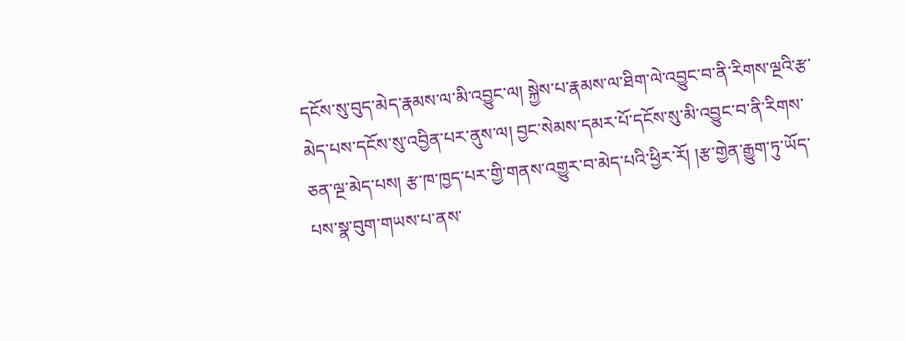དངོས་སུ་བུད་མེད་རྣམས་ལ་མི་འབྱུང་ལ། སྐྱེས་པ་རྣམས་ལ་ཐིག་ལེ་འབྱུང་བ་ནི་རིགས་ལྔའི་རྩ་མེད་པས་དངོས་སུ་འབྱིན་པར་ནུས་ལ། བྱང་སེམས་དམར་པོ་དངོས་སུ་མི་འབྱུང་བ་ནི་རིགས་ཅན་ལྔ་མེད་པས། རྩ་ཁ་ཁྱད་པར་གྱི་གནས་འགྱུར་བ་མེད་པའི་ཕྱིར་རོ། །རྩ་གྱེན་རྒྱུག་ཏུ་ཡོད་པས་སྣ་བུག་གཡས་པ་ནས་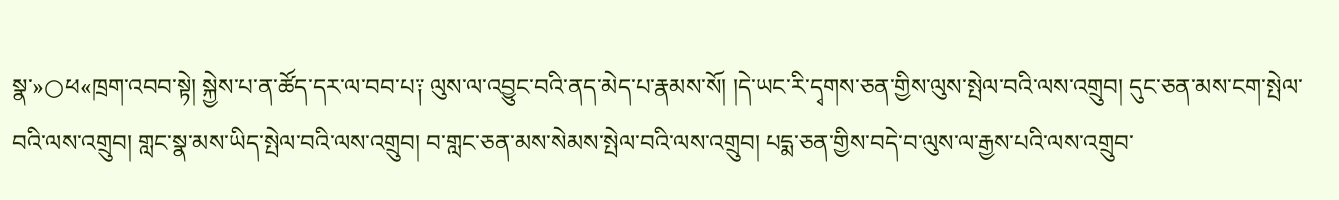སྣ་»○ཕ«ཁྲག་འབབ་སྟེ། སྐྱེས་པ་ན་ཚོད་དར་ལ་བབ་པ༑ ལུས་ལ་འབྱུང་བའི་ནད་མེད་པ་རྣམས་སོ། །དེ་ཡང་རི་དྭགས་ཅན་གྱིས་ལུས་སྤེལ་བའི་ལས་འགྲུབ། དུང་ཅན་མས་ངག་སྤེལ་བའི་ལས་འགྲུབ། གླང་སྣ་མས་ཡིད་སྤེལ་བའི་ལས་འགྲུབ། བ་གླང་ཅན་མས་སེམས་སྤེལ་བའི་ལས་འགྲུབ། པདྨ་ཅན་གྱིས་བདེ་བ་ལུས་ལ་རྒྱས་པའི་ལས་འགྲུབ་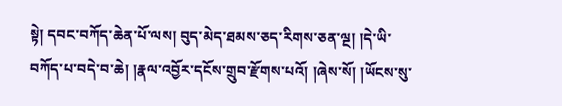སྟེ། དབང་བཀོད་ཆེན་པོ་ལས། བུད་མེད་ཐམས་ཅད་རིགས་ཅན་ལྔ། །དེ་ཡི་བཀོད་པ་བདེ་བ་ཆེ། །རྣལ་འབྱོར་དངོས་གྲུབ་རྫོགས་པའོ། །ཞེས་སོ། །ཡོངས་སུ་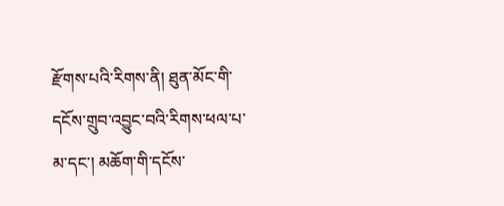རྫོགས་པའི་རིགས་ནི། ཐུན་མོང་གི་དངོས་གྲུབ་འབྱུང་བའི་རིགས་ཕལ་པ་མ་དང་། མཆོག་གི་དངོས་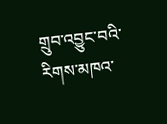གྲུབ་འབྱུང་བའི་རིགས་མཁའ་